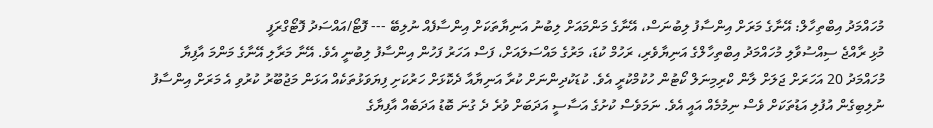މުހައްމަދު އިބްތިހާލް: އޭނާގެ މަރަށް އިންސާފު ލިބުނަސް، އޭނާގެ މަންމައަށް ލިބުނު އަނިޔާތަކަށް އިންސާފެއް ނުލިބޭ --- ފޮޓޯ/އައްސަދު ފޮޓޯގްރަފީ
މުޅި ރާއްޖެ ސިއްސުވާލި މުހައްމަދު އިބްތިހާލްގެ އަނިޔާވެރި، ރަހުމް ކުޑަ، މަރުގެ މައްސަލައަށް، ފަސް އަހަރު ފަހުން އިންސާފު ލިބުނީ އެވެ. އޭނާ މަރާލި އޭނާގެ މަންމަ އާފިޔާ މުހައްމަދު 20 އަހަރަށް ޖަލަށް ލާން ކްރިމިނަލް ކޯޓުން ހުކުމްކުރީ އެވެ. ކުޑަކުދިންނަށް ކުރާ އަނިޔާއާ ދެކޮޅަށް ހަރުކަށި ފިޔަވަޅުތަކެއް އަޅަން މަޖުބޫރު ކުރުވި އެ މަރަށް އިންސާފު ނުލިބިގެން އުފުލި އަޑުތަކަށް ވެސް ނިމުމެއް އައީ އެވެ. ނަމަވެސް ކުށުގެ އަސާސީ އަދަބަށް ވުރެ ދެ ގުނަ ބޮޑު އަދަބެއް އާފިޔާގެ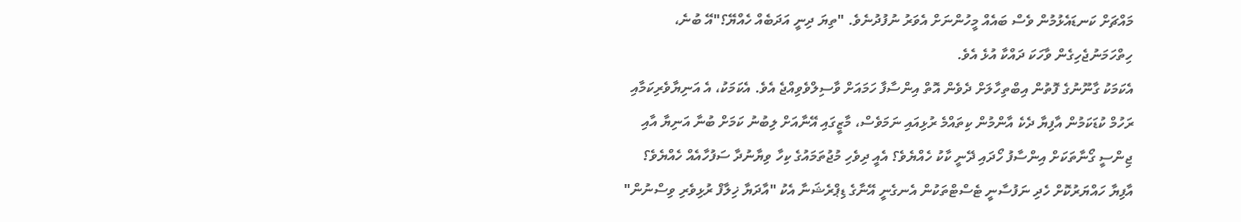މައްޗަށް ކަނޑައެޅުމުން ވެސް ބައެއް މީހުންނަށް އެވަރު ނުފުދުނެވެ. "ތިޔަ ދިނީ އަދަބެއް ހެއްޔޭ؟"އޭ ބުނެ، ހިތްހަމަނުޖެހިގެން ވާހަކަ ދައްކާ އުޅެ އެވެ.
އެކަމަކު ގާނޫނުގެ ފޮތުން އިބްތިހާލަށް ދެވެން އޮތް އިންސާފާ ހަމައަށް ވާސިލްވެވިއްޖެ އެވެ. އެކަމަކު، އެ އަނިޔާވެރިކަމާއި ރަހުމް ކުޑަކަމުން އާފިޔާ ދެކެ އާންމުން ކިތައްމެ ރުޅިއައި ނަމަވެސް، މާޒީގައި އޭނާއަށް ލިބުނު ކަމަށް ބުނާ އަނިޔާ އާއި ޖިންސީ ގޯނާތަކަށް އިންސާފު ހޯދައި ދޭނީ ކާކު ހެއްޔެވެ؟ އެއީ ދިވެހި މުޖުތަމައުގެ ކިހާ ވިޔާނުދާ ސަފުހާއެއް ހެއްޔެވެ؟
އާފިޔާ ހައްޔަރުކޮށް ހެދި ނަފުސާނީ ޓެސްޓްތަކުން އެނގެނީ އޭނާގެ ޑިޕްރެޝަނާ އެކު "އާދަޔާ ޚިލާފް ރުޅިވެރި ވިސްނުން"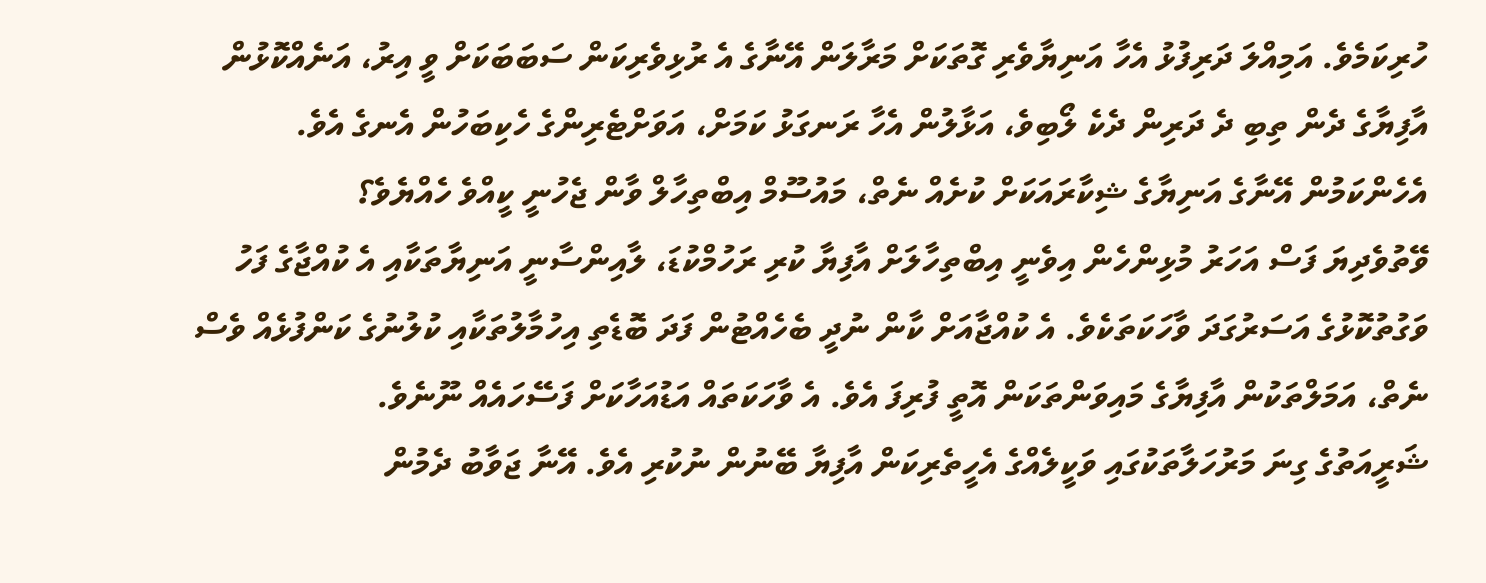ހުރިކަމެވެ. އަމިއްލަ ދަރިފުޅު އެހާ އަނިޔާވެރި ގޮތަކަށް މަރާލަން އޭނާގެ އެ ރުޅިވެރިކަން ސަބަބަކަށް ވީ އިރު، އަނެއްކޮޅުން އާފިޔާގެ ދެން ތިބި ދެ ދަރިން ދެކެ ލޯބިވެ، އަޅާލުން އެހާ ރަނގަޅު ކަމަށް، އަވަށްޓެރިންގެ ހެކިބަހުން އެނގެ އެވެ. އެހެންކަމުން އޭނާގެ އަނިޔާގެ ޝިކާރައަކަށް ކުށެއް ނެތް، މައުސޫމް އިބްތިހާލް ވާން ޖެހުނީ ކީއްވެ ހެއްޔެވެ؟
ވޭތުވެދިޔަ ފަސް އަހަރު މުޅިންހެން އިވެނީ އިބްތިހާލަށް އާފިޔާ ކުރި ރަހުމްކުޑަ، ލާއިންސާނީ އަނިޔާތަކާއި އެ ކުއްޖާގެ ފަހު ވަގުތުކޮޅުގެ އަސަރުގަދަ ވާހަކަތަކެވެ. އެ ކުއްޖާއަށް ކާން ނުދީ ބެހެއްޓުން ފަދަ ބޮޑެތި އިހުމާލުތަކާއި ކުލުނުގެ ކަންފުޅެއް ވެސް ނެތް، އަމަލްތަކުން އާފިޔާގެ މައިވަންތަކަން އޮތީ ފުރިފަ އެވެ. އެ ވާހަކަތައް އަޑުއަހާކަށް ފަސޭހައެއް ނޫނެވެ.
ޝަރީއަތުގެ ގިނަ މަރުހަލާތަކުގައި ވަކީލެއްގެ އެހީތެރިކަން އާފިޔާ ބޭނުން ނުކުރި އެވެ. އޭނާ ޖަވާބު ދެމުން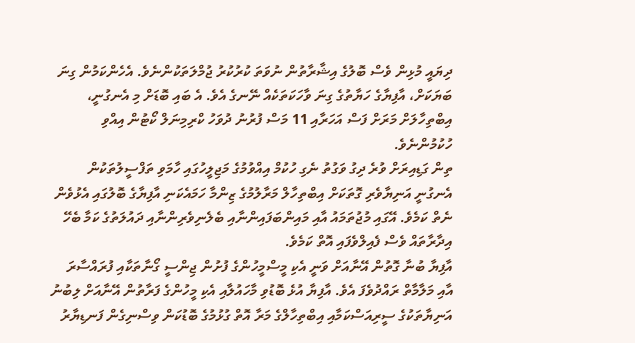ދިޔައީ މުޅިން ވެސް ބޮލުގެ އިޝާރާތުން ނުވަތަ ކުރުކުރު ޖުމްލަތަކުންނެވެ. އެހެންކަމުން ގިނަ ބަޔަކަށް، އާފިޔާގެ ހަޔާތުގެ ގިނަ ވާހަކަތަކެއް ނޭނގެ އެވެ. އެ ބައި ބޮޑަށް މި އެނގުނީ، އިބްތިހާލަށް މަރަށް ފަސް އަހަރާއި 11 މަސް ފުރުނު ދުވަހު ކްރިމިނަލް ކޯޓުން އިއްވި ހުކުމުންނެވެ.
ތިން ގަޑިއިރަށް ވުރެ ދިގު ވަގުތު ނެގި ހުކުމް އިއްވުމުގެ މަޖިލީހުގައި ހާމަވި ތަފްސީލުތަކުން އެނގުނީ އަނިޔާވެރި ގޮތަކަށް އިބްތިހާލް މަރާލުމުގެ ޒިންމާ ހަމައެކަނި އާފިޔާގެ ބޮލުގައި އެޅުވެން ނެތް ކަމެވެ. އޭގައި މުޖުތަމައު އާއި މައިންބަފައިންނާއި ބެލެނިވެރިންނާއި ދައުލަތުގެ ކަމާ ބެހޭ އިދާރާތައް ވެސް ފެއިލްވެފައި އޮތް ކަމެވެ.
އާފިޔާ ބުނާ ގޮތުން އޭނާއަށް ވަނީ އެކި މީސްމީހުންގެ ފުށުން ޖިންސީ ގޯނާތަކާއި ފުރައްސާރަ އާއި މަލާމާތް ރައްދުވެފަ އެވެ. އާފިޔާ އުޅެ ބޮޑުވި މާހައުލާއި އެކި މީހުންގެ ފަރާތުން އޭނާއަށް ލިބުނު އަނިޔާތަކުގެ ސީރިއަސްކަމާއި އިބްތިހާލްގެ މަރާ އޮތް ގުޅުމުގެ ބޮޑުކަން ވިސްނިގެން ފަނޑިޔާރު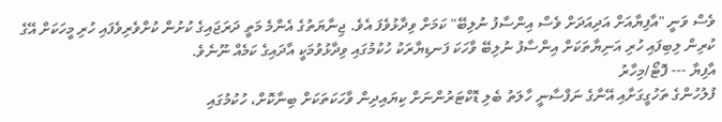ވެސް ވަނީ "އާފިޔާއަށް އަދިއަދަށް ވެސް އިންސާފު ނުލިބޭ" ކަމަށް ވިދާޅުވެފަ އެވެ. ޖިނާޔަތުގެ އެންމެ މަތީ ދަރަޖައިގެ ކުށުން ކުށްވެރިވެފައި ހުރި މީހަކަށް އޭގެ ކުރިން ލިބިފައި ހުރި އަނިޔާތަކަށް އިންސާފު ނުލިބޭ ވާހަކަ ފަނޑިޔާރަކު ހުކުމުގައި ވިދާޅުވުމަކީ އާދައިގެ ކަމެއް ނޫނެވެ.
އާފިޔާ --- ފޮޓޯ/މިހާރު
ފުލުހުންގެ ތަހުގީގަށާއި އޭނާގެ ނަފްސާނީ ހާލަތު ބެލި ޑޮކްޓަރުންނަށް ކިޔައިދިން ވާހަކަތަކަށް ބިނާކޮށް، ހުކުމުގައި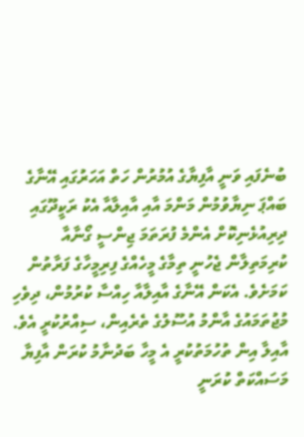ބުނެފައި ވަނީ އާފިޔާގެ އުމުރުން ހަތް އަހަރުގައި އޭނާގެ ބައްޕަ ނިޔާވުމުން މަންމަ އާއި އާއިލާއާ އެކު ރަކީދޫގައި ދިރިއުޅެނިކޮށް އެންމެ ފުރަތަމަ ޖިންސީ ގޯނާއާ ކުރިމަތިލާން ޖެހުނީ ތިމާގެ މީހެއްގެ ފިރިމީހާގެ ފަރާތުން ކަމަށެވެ. އެކަން އޭނާގެ އާއިލާއާ ހިއްސާ ކުރުމުން، ދިވެހި މުޖުތަމައުގެ އާންމު އުސޫލުގެ ތެރެއިން، ސިއްރުކުރީ އެވެ. އާއިލާ އިން ތުހުމަތުކުރީ އެ މީހާ ބަދުނާމު ކުރަން އާފިޔާ މަސައްކަތް ކުރަނީ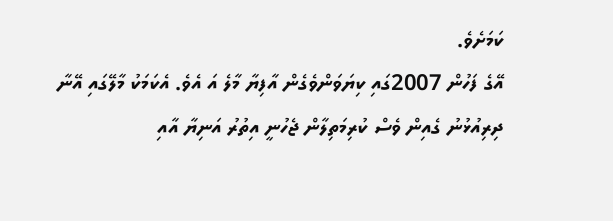ކަމަށެވެ.
އޭގެ ފަހުން 2007ގައި ކިޔަވަންވެގެން އާފިޔާ މާލެ އަ އެވެ. އެކަމަކު މާލޭގައި އޭނާ ދިރިއުޅުނު ގެއިން ވެސް ކުރިމަތިލާން ޖެހުނީ އިތުރު އަނިޔާ އާއި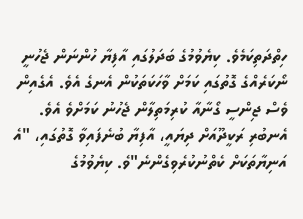ހިތްދަތިކަމެވެ. ކިޔެވުމުގެ ބަދަލުގައި އާފިޔާ ހުންނަން ޖެހުނީ ނޯކަރެއްގެ ގޮތުގައި ކަމަށް ވާހަކަތަކުން އެނގެ އެވެ. އެގެއިން ވެސް ޖިންސީ ގޯނާއާ ކުރިމަތިލާން ޖެހުނު ކަމަށްވެ އެވެ.
އެނބުރި ރަކީދޫއަށް ދިޔައީ، އާފިޔާ ބުނެފައިވާ ގޮތުގައި، "އެ އަނިޔާތަކަށް ކެތްނުކުރެވިގެންނެ"ވެ. ކިޔެވުމުގެ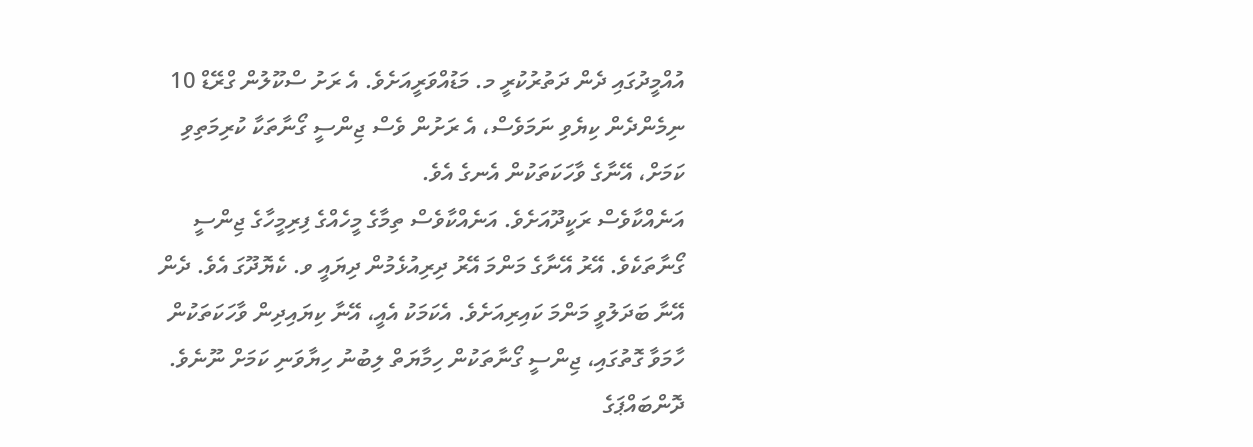އުއްމީދުގައި ދެން ދަތުރުކުރީ މ. މަޑުއްވަރީއަށެވެ. އެ ރަށު ސްކޫލުން ގްރޭޑް 10 ނިމެންދެން ކިޔެވި ނަމަވެސް، އެ ރަށުން ވެސް ޖިންސީ ގޯނާތަކާ ކުރިމަތިވި ކަމަށް، އޭނާގެ ވާހަކަތަކުން އެނގެ އެވެ.
އަނެއްކާވެސް ރަކީދޫއަށެވެ. އަނެއްކާވެސް ތިމާގެ މީހެއްގެ ފިރިމީހާގެ ޖިންސީ ގޯނާތަކެވެ. އޭރު އޭނާގެ މަންމަ އޭރު ދިރިއުޅެމުން ދިޔައީ ވ. ކެޔޮދޫގަ އެވެ. ދެން އޭނާ ބަދަލުވީ މަންމަ ކައިރިއަށެވެ. އެކަމަކު އެއީ، އޭނާ ކިޔައިދިން ވާހަކަތަކުން ހާމަވާ ގޮތުގައި، ޖިންސީ ގޯނާތަކުން ހިމާޔަތް ލިބުނު ހިޔާވަނި ކަމަށް ނޫނެވެ. ދޮންބައްޕަގެ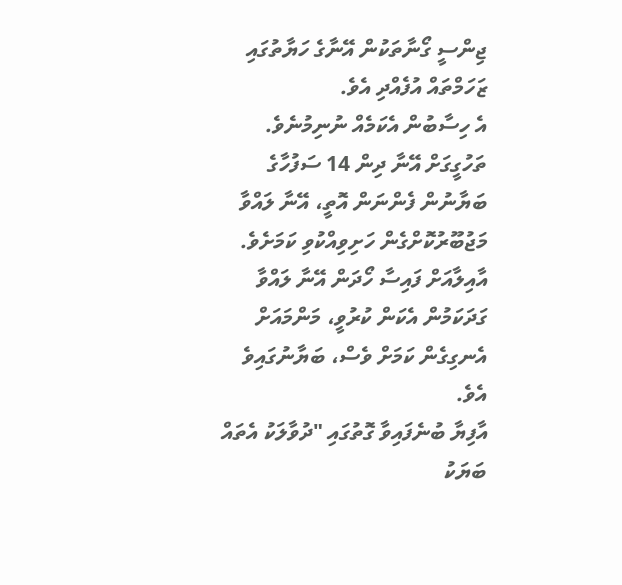ޖިންސީ ގޯނާތަކުން އޭނާގެ ހަޔާތުގައި ޒަހަމްތައް އުފެއްދި އެވެ.
އެ ހިސާބުން އެކަމެއް ނުނިމުނެވެ. ތަހުގީގަށް އޭނާ ދިން 14 ސަފުހާގެ ބަޔާނުން ފެންނަން އޮތީ، އޭނާ ލައްވާ މަޖުބޫރުކޮށްގެން ހަށިވިއްކުވި ކަމަށެވެ. އާއިލާއަށް ފައިސާ ހޯދަން އޭނާ ލައްވާ ގަދަކަމުން އެކަން ކުރުވީ، މަންމައަށް އެނގިގެން ކަމަށް ވެސް، ބަޔާނުގައިވެ އެވެ.
އާފިޔާ ބުނެފައިވާ ގޮތުގައި "ދުވާލަކު އެތައް ބަޔަކު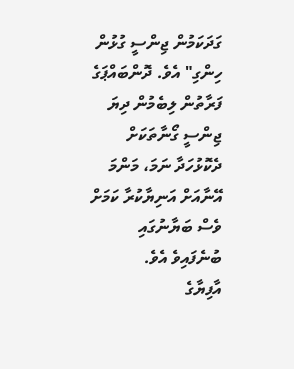ގަދަކަމުން ޖިންސީ ގުޅުން ހިންގި" އެވެ. ދޮންބައްޕަގެ ފަރާތުން ލިބެމުން ދިޔަ ޖިންސީ ގޯނާތަކަށް ދެކޮޅުހަދާ ނަމަ، މަންމަ އޭނާއަށް އަނިޔާކުރާ ކަމަށް ވެސް ބަޔާނުގައި ބުނެފައިވެ އެވެ.
އާފިޔާގެ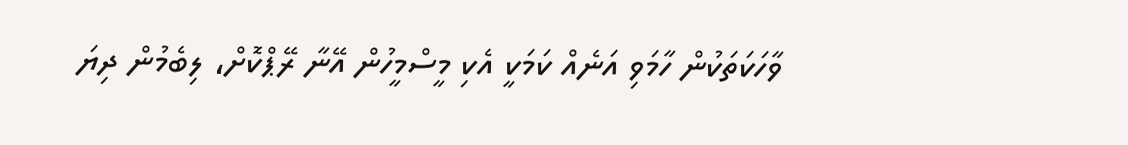ވާހަކަތަކުން ހާމަވި އަނެއް ކަމަކީ އެކި މީސްމީހުން އޭނާ ރޭޕްކޮށް، ލިބެމުން ދިޔަ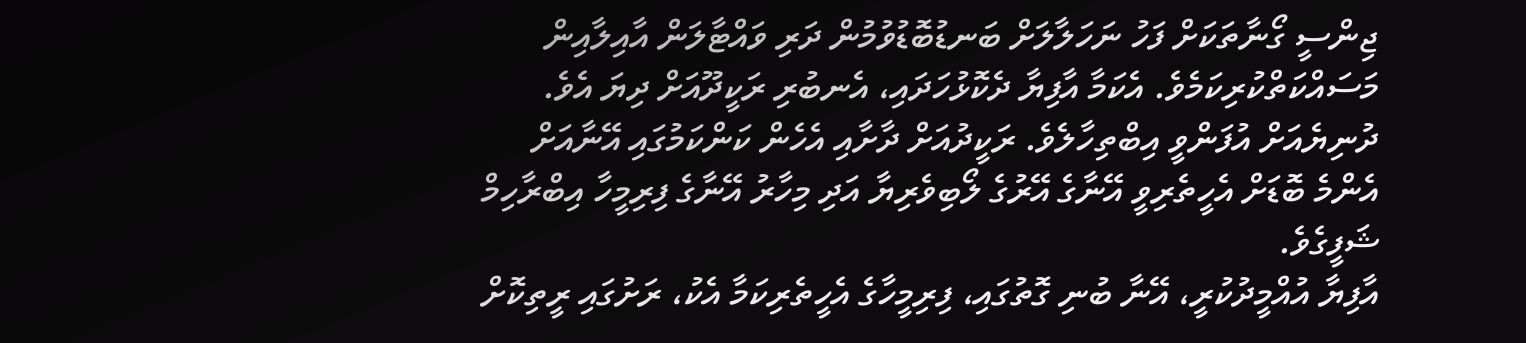ޖިންސީ ގޯނާތަކަށް ފަހު ނަހަލާލަށް ބަނޑުބޮޑުވުމުން ދަރި ވައްޓާލަން އާއިލާއިން މަސައްކަތްކުރިކަމެވެ. އެކަމާ އާފިޔާ ދެކޮޅުހަދައި، އެނބުރި ރަކީދޫއަށް ދިޔަ އެވެ. ދުނިޔެއަށް އުފަންވީ އިބްތިހާލެވެ. ރަކީދުއަށް ދާށާއި އެހެން ކަންކަމުގައި އޭނާއަށް އެންމެ ބޮޑަށް އެހީތެރިވީ އޭނާގެ އޭރުގެ ލޯބިވެރިޔާ އަދި މިހާރު އޭނާގެ ފިރިމީހާ އިބްރާހިމް ޝަފީގެވެ.
އާފިޔާ އުއްމީދުކުރީ، އޭނާ ބުނި ގޮތުގައި، ފިރިމީހާގެ އެހީތެރިކަމާ އެކު، ރަށުގައި ރީތިކޮށް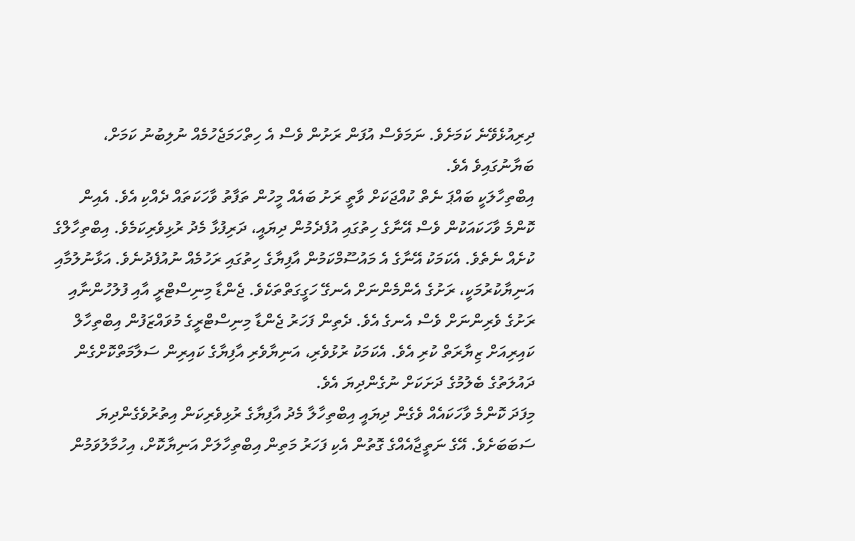ދިރިއުޅެވޭނެ ކަމަށެވެ. ނަމަވެސް އުފަން ރަށުން ވެސް އެ ހިތްހަމަޖެހުމެއް ނުލިބުނު ކަމަށް، ބަޔާނުގައިވެ އެވެ.
އިބްތިހާލަކީ ބައްޕަ ނެތް ކުއްޖަކަށް ވާތީ ރަށު ބައެއް މީހުން ތަފާތު ވާހަކަތައް ދެއްކި އެވެ. އެއިން ކޮންމެ ވާހަކައަކުން ވެސް އޭނާގެ ހިތުގައި އުފެދެމުން ދިޔައީ، ދަރިފުޅާ މެދު ރުޅިވެރިކަމެވެ. އިބްތިހާލްގެ ކުށެއް ނެތެވެ. އެކަމަކު އޭނާގެ އެ މައުސޫމްކަމުން އާފިޔާގެ ހިތުގައި ރަހުމެއް ނުއުފެދުނެވެ. އަޅާނުލުމާއި އަނިޔާކުރުމަކީ، ރަށުގެ އެންމެންނަށް އެނގޭ ހަގީގަތްތަކެވެ. ޖެންޑާ މިނިސްޓްރީ އާއި ފުލުހުންނާއި ރަށުގެ ވެރިންނަށް ވެސް އެނގެ އެވެ. ދެތިން ފަހަރު ޖެންޑާ މިނިސްޓްރީގެ މުވައްޒަފުން އިބްތިހާލް ކައިރިއަށް ޒިޔާރަތް ކުރި އެވެ. އެކަމަކު ރުޅުވެރި، އަނިޔާވެރި އާފިޔާގެ ކައިރިން ސަލާމަތްކޮށްގެން ދައުލަތުގެ ބެލުމުގެ ދަށަކަށް ނުގެންދިޔަ އެވެ.
މިފަދަ ކޮންމެ ވާހަކައެއް ވެގެން ދިޔައީ އިބްތިހާލާ މެދު އާފިޔާގެ ރުޅިވެރިކަން އިތުރުވެގެންދިޔަ ސަބަބަށެވެ. އޭގެ ނަތީޖާއެއްގެ ގޮތުން އެކި ފަހަރު މަތިން އިބްތިހާލަށް އަނިޔާކޮށް، އިހުމާލުވަމުން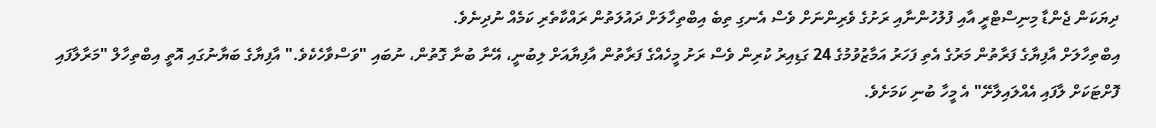ދިޔަކަން ޖެންޑާ މިނިސްޓްރީ އާއި ފުލުހުންނާއި ރަށުގެ ވެރިންނަށް ވެސް އެނގި ތިބެ އިބްތިހާލަށް ދައުލަތުން ރައްކާތެރި ކަމެއް ނުދިނެވެ.
އިބްތިހާލަށް އާފިޔާގެ ފަރާތުން މަރުގެ އެތި ފަހަރު އަމާޒުވުމުގެ 24 ގަޑިއިރު ކުރިން ވެސް ރަށު މީހެއްގެ ފަރާތުން އާފިޔާއަށް ލިބުނީ، އޭނާ ބުނާ ގޮތުން، ނުބައި "ވަސްވާހެކެވެ." އާފިޔާގެ ބަޔާނުގައި އޮތީ އިބްތިހާލް "މަރާލާފައި ފޮށްޓަކަށް ލާފައި އެއްލައިލާށޭ" އެ މީހާ ބުނި ކަމަށެވެ.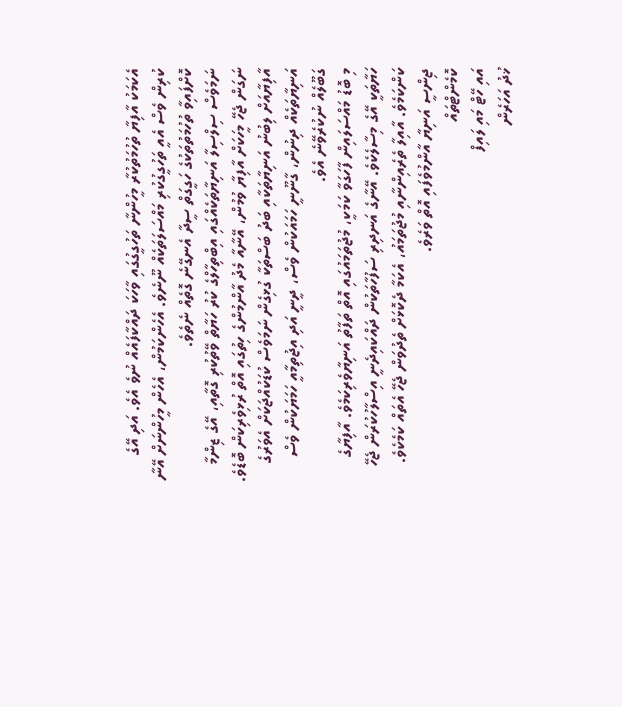އެކަމަކު އާފިޔާ ތުހުމަތުކުރާ މީހުންނާ ތަހުގީގުގައި ވާހަކަ ދައްކާފައެއް ނުވެ އެވެ. އަދި އޭގެ ކުރިން ވެސް އެއީ ތަހުގީގުކުރި މައްސަލަތަކެއް ނޫނެވެ. އެހެންކަމުން، އެހެން މީހުންނަށް އޭނާ ކޮށްފައިވާ ތުހުމަތުތަކުގެ ހަގީގަތް ސީދާ އެނގޭނެ ގޮތެއް ނެތެވެ.
ނަމަވެސް ސިލްސިލާ އަނިޔާތަކެއްގައި އިބްތިހާލްގެ ކުރު ހަޔާތް ވޭތުކުރި ގޮތާއި، އޭގެ ޒިންމާ ނަގަން ޖެހޭ މީހަކަށް އާފިޔާ ވުމުން، އޭނާއާ މެދު އާންމުންގެ ހިތުގައި އޮތް ރުޅިވެރިކަން ބޮޑެވެ. އާފިޔާއަށް ލިބުނު އަނިޔާތަކާއި ބަދު ބަސްތަކާ ގުޅިގެން ނަމަވެސް ކުޑަކުއްޖަކަށް އެވަރުގެ އަނިޔާތަކެއް ދިނުން، ގާނޫނީ ހަމައަކުން ވެސް، ދީނީ އަދި އިޖުތިމާއީ ހަމަޔަކުން ވެސް ގަބޫލެއް ނުކުރެވޭނެ އެވެ.
މި ބޮޑު މައްސަލައިން ފާހަގަވާ ކަމަކީ، މުޖުތަމައުގައި އޮތް ތަފާތު އަނިޔާވެރިކަމެވެ. އާފިޔާގެ ހަޔާތަކީ އޭގެ މިސާލެކެވެ. އޭނާގެ އަނދިރި ސަފުހާތަކުން ދައްކައިދެނީ އިސްލާހުކުރަން ޖެހޭ ކަންކަމެވެ. އާއިލާ ތެރެއިންނާއި މުޖުތަމައު، އެކަމާ ދެކޮޅަށް ތެދުވަން ޖެހޭ އެތައް ކަމެކެވެ. ޖިންސީ އަނިޔާ އާންމުވެފައި އޮތް ވަރެވެ.
ކޮމެންޓްތައް
އައި ހޭޓް މައި ލައިފް
ޚުދު އަހަރެން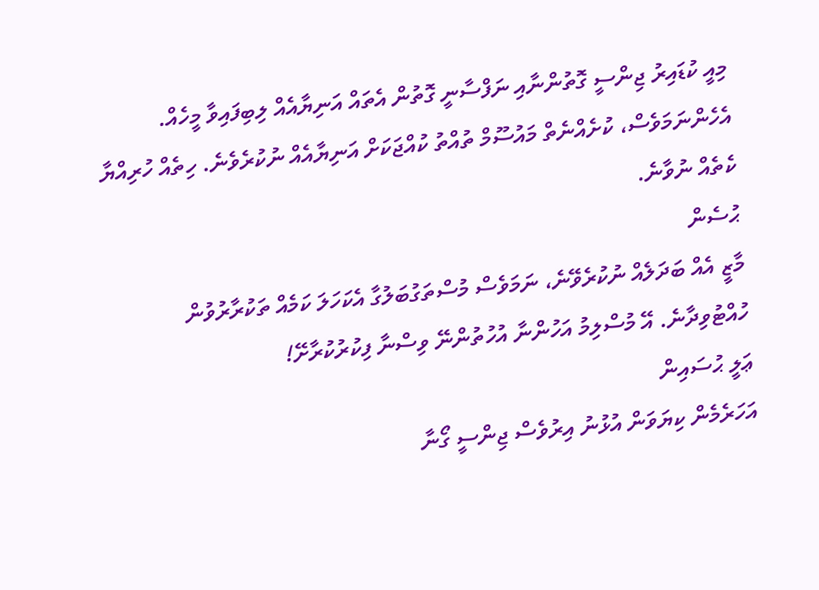މިއީ ކުޑައިރު ޖިންސީ ގޮތުންނާއި ނަފްސާނީ ގޮތުން އެތައް އަނިޔާއެއް ލިބިފައިވާ މީހެއް. އެހެންނަމަވެސް، ކުށެއްނެތް މައުސޫމް ތުއްތު ކުއްޖަކަށް އަނިޔާއެއް ނުކުރެވެނެ. ހިތެއް ހުރިއްޔާ ކެތެއް ނުވާނެ.
ޙުސެން
މާޒީ އެއް ބަދަލެއް ނުކުރެވޭނެ، ނަމަވެސް މުސްތަގުބަލުގާ އެކަހަލަ ކަމެއް ތަކުރާރުވުން ހުއްޓުވިދާނެ. އޭ މުސްލިމު އަހުންނާ އުހުތުންނޭ ވިސްނާ ފިކުރުކުރާށޭ!
ޢަލީ ޙުސައިން
އަހަރެމެން ކިޔަވަން އުޅުނު އިރުވެސް ޖިންސީ ގޯނާ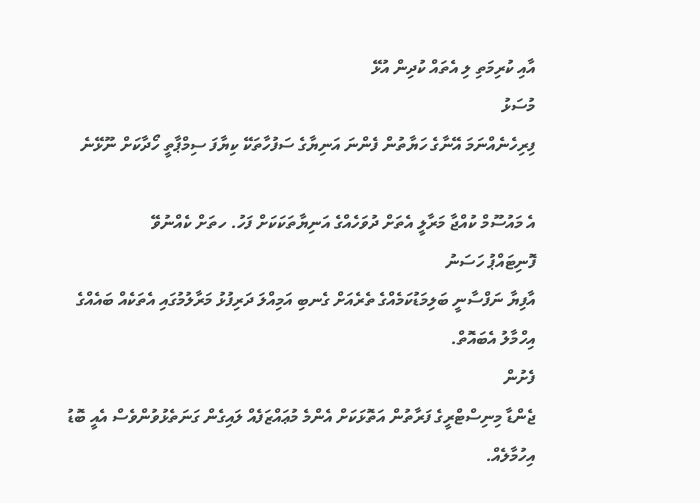އާއި ކުރިމަތި ލި އެތައް ކުދިން އުޅޭ
މުސަޅު
ފިރިހެނެއްނަމަ އޭނާގެ ހަޔާތުން ފެންނަ އަނިޔާގެ ސަފުހާތަކޭ ކިޔާފަ ސިމްޕާތީ ހޯދާކަށް ނޫޅޭނެ

އެ މައުސޫމް ކުއްޖާ މަރާލީ އެތަށް ދުވަހެއްގެ އަނިޔާތަކަކަށް ފަހު. ހތަށް ކެއްނުވޭ
ފޮނިޓައްޕު ހަސަނު
އާފިޔާ ނަފްސާނީ ބަލިމަޑުކަމެއްގެ ތެރެއަށް ގެނބި އަމިއްލަ ދަރިފުޅު މަރާލުމުގައި އެތަކެއް ބައެއްގެ އިހްމާލު އެބައޮތް.
ފެށުން
ޖެންޑާ މިނިސްޓްރީގެ ފަރާތުން އަތޮޅަކަށް އެންމެ މުޢައްޒަފެއް ލައިގެން ގަނަތެޅުވުންވެސް އެއީ ބޮޑު އިހުމާލެއް.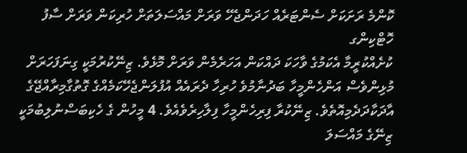ކޮންމެ ރަށަކަށް ސެންޓަރެއް ހަދަންޖެހޭ ވަރަށް މައްސަލަތަށް ހުރިކަން ވަރަށް ސާފު
ހޮޓްކިންގ
ކުށެއްކުރީމާ އެކަމުގެ ވާހަކަ ދައްކަން އަހަރެމެން ވަރަށް މޮޅެވެ. ޒިނޭކުރުމަކީ ގިނަފަހަރަށް މުޅިންވެސް އަންހެންމީހާ ބަދުނާމުވެ ހުރިހާ ދެރައެއް އުފުލަންޖެހޭކަމެއްގެ ގޮތުގާމިރާއްޖޭގެ އާދަކާދަދެމިއޮތެވެ. ޒިނޭކުރާ ފިރިހެންމީހާ ފިލާހިރެވެއެވެ. 4 މީހުން ގެ ހެކިބަސްނުލިބުމަކީ ޒިނޭގެ މައްސަލަ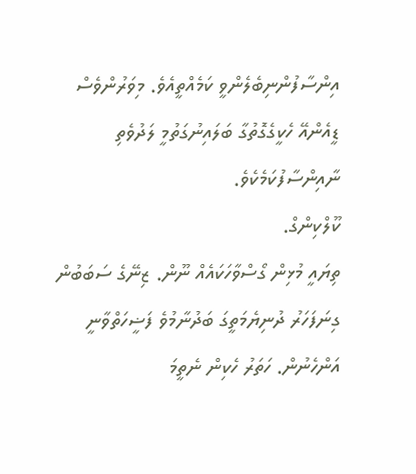އިންސާފުންނިބެލެންވީ ކަމެއްތީއެވެ. މިވަރުންވެސް ޑީއެންއޭ ހެކީގެގޮތުގާ ބަލައިނުގަތުމީ ލަދުވެތި ނާއިންސާފުކަމެކެވެ.
ކޫލްކިންގް.
ތިޔައީ މުޅިން ގޯސްވާހަކައެއް ނޫން. ޒިނޭގެ ސަބަބުން ގިނަފަހަރު ދުނިޔެމަތީގަ ބަދުނާމުވެ ފަޟީހަތްވާނީ އަންހެނުން. ހަތަރު ހެކިން ނެތީމަ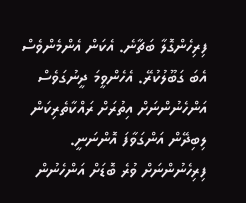ފިރިހެންގޮލާ ބަޗާނެ. އެކަން އެންމެންވެސް އެބަ ގަބޫލުކުރޭ. އެހެންވީމަ ދީނުގަވެސް އަންހެނުންނަށް އިތުރަށް ރައްކާތެރިކަން ލިބިދޭން އަންގަވާފަ އޮންނަނީ. ފިރިހެނުންނަށް ވުރެ ބޮޑަށް އަންހެނުން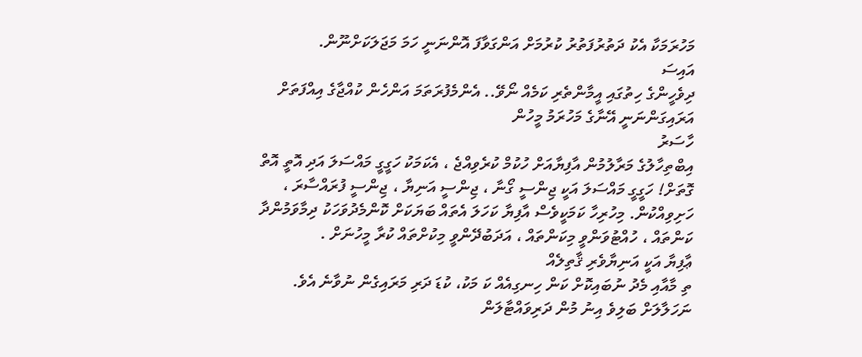މަހުރަމަކާ އެކު ދަތުރުފަތުރު ކުރުމަށް އަންގަވާފަ އޮންނަނީ ހަމަ މަޖަލަކަށްނޫން.
އައިސަ
ދިވެހީންގެ ހިތުގައި އީމާންތެރި ކަމެއް ނޯވޭ.. އެންމެފުރަތަމަ އަންހެން ކުއްޖާގެ އިއްފަތަށް އަރައިގަންނަނީ އޭނާގެ މަހުރަމު މީހުން
ހާސަރު
އިބްތިހާލުގެ މަރާލުމުން އާފިޔާއަށް ހުކުމް ކުރެވިއްޖެ ، އެކަމަކު ހަގީގީ މައްސަލަ އަދި އޮތީ އޮތް ގޮތަށް! ހަގީގީ މައްސަލަ އަކީ ޖިންސީ ގޯނާ ، ޖިންސީ އަނިޔާ ، ޖިންސީ ފުރައްސާރަ ، ހަށިވިއްކުން. މިހުރިހާ ކަމަކީވެސް އާފިޔާ ކަހަލަ އެތައް ބަޔަކަށް ކޮންމެދުވަހަކު ދިމާވަމުންދާ ކަންތައް ، ހުއްޓުވަންވީ މިކަންތައް ، އަދަބުދޭންވީ މިކުށްތައް ކުރާ މީހުނަށް .
ޢާފިޔާ އަކީ އަނިޔާވެރި ޤާތިލެއް
ތި މާއާއި މެދު ނުބައިކޮށް ކަން ހިނގިއެއް ކަ މަކު، ކުޑަ ދަރި މަރައިގެން ނުވާނެ އެވެ. ނަހަލާލަށް ބަލިވެ އިނު މުން ދަރިވައްޓާލަން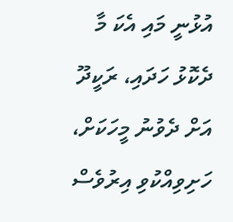އުޅުނީ މައި އެކަ މާ ދެކޮޅު ހަދައި، ރަކީދޫ އަށް ދެވުނު މީހަކަށް، ހަށިވިއްކުވި އިރުވެސް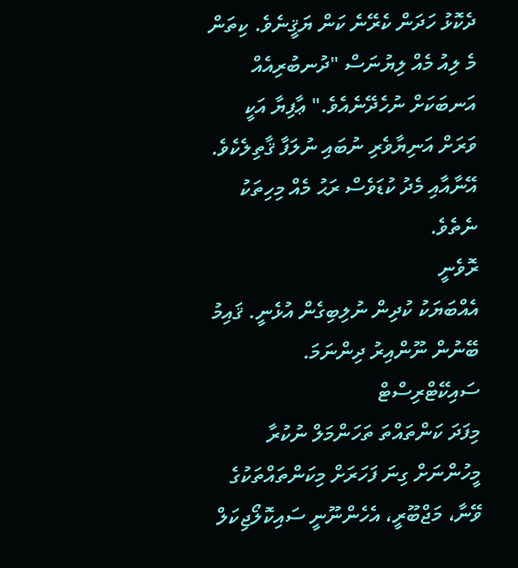ދެކޮޅު ހަދަން ކެރޭނެ ކަން ޔަޤީނެވެ. ކިތަން މެ ލިއު މެއް ލިޔުނަސް "ދުނބުރިއެއް އަނބަކަށް ނުހެދޭނެއެވެ." ޢާފިޔާ އަކީ ވަރަށް އަނިޔާވެރި ނުބައި ނުލަފާ ޤާތިލެކެވެ. އޭނާއާއި މެދު ކުޑަވެސް ރަޙު މެއް މިހިތަކު ނެތެވެ.
ރޮވެނީ
އެއްބަޔަކު ކުދިން ނުލިބިގެން އުޅެނީ. ޤައިމު ބޭނުން ނޫންއިރު ދިންނަމަ.
ސައިކޭޓްރިސްޓް
މިފަދަ ކަންތައްތަ ތަހަންމަލް ނުކުރާ މީހުންނަށް ގިނަ ފަހަރަށް މިކަންތައްތަކުގެ ވޭނާ، މަޖްބޫރީ، އެހެންނޫނީ ސައިކޮލޯޖިކަލް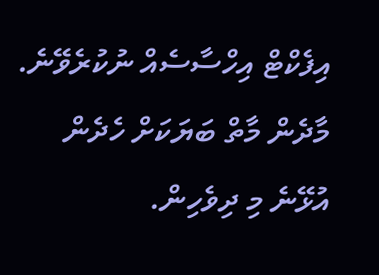އިފެކްޓް އިހްސާސެއް ނުކުރެވޭނެ. މާދެން މާތް ބަޔަކަށް ހެދެން އުޅޭނެ މި ދިވެހިން.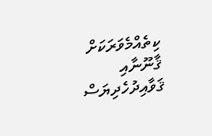ކިތެއްމެވަރަކަށް ޤާނޫނާއި ޤަވާއިދުހެދިޔަސް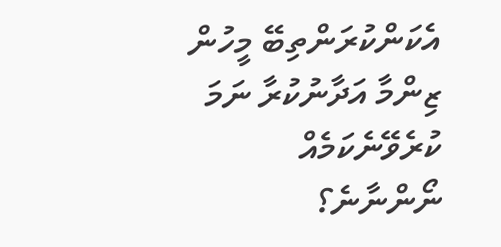އެކަންކުރަންތިބޭ މީހުން ޒިންމާ އަދާނުކުރާ ނަމަ ކުރެވޭނެކަމެއް ނޯންނާނެ؟